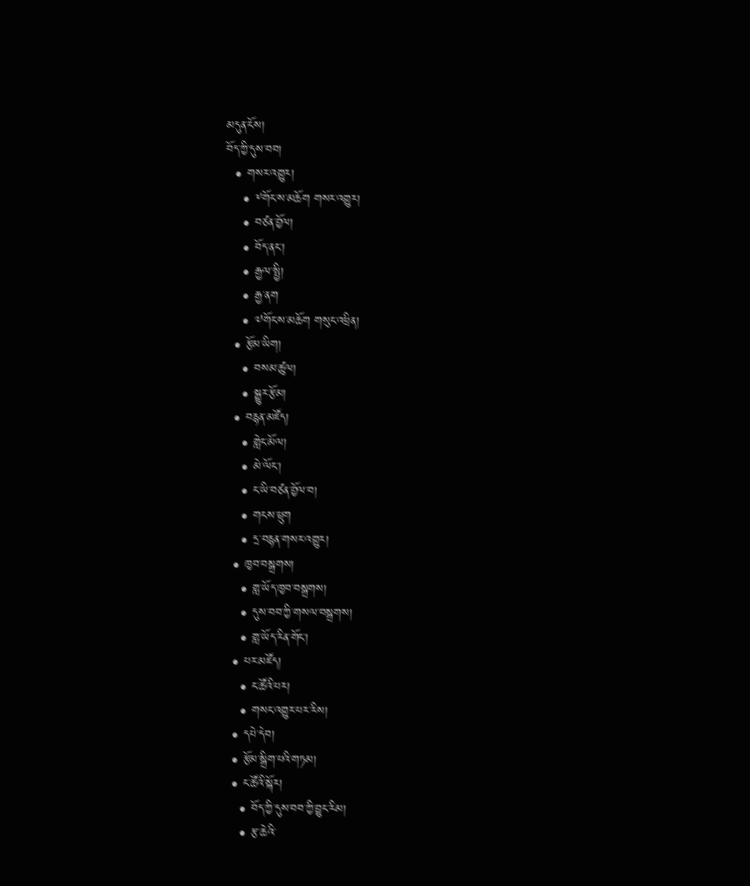མདུན་ངོས།
བོད་ཀྱི་དུས་བབ།
  • གསར་འགྱུར།
    • ༸གོང་ས་མཆོག གསར་འགྱུར།
    • བཙན་བྱོལ།
    • བོད་ནང་།
    • རྒྱལ་སྤྱི།
    • རྒྱ་ནག
    • ༧གོང་ས་མཆོག གསུང་འཕྲིན།
  • རྩོམ་ཡིག།
    • བསམ་ཚུལ།
    • སྒྱུར་རྩོམ།
  • བརྙན་མཛོད།
    • གླེང་མོལ།
    • མེ་ལོང་།
    • ང་ཡི་བཙན་བྱོལ་བ།
    • གངས་ཕྲུག
    • དྲ་བརྙན་གསར་འགྱུར།
  • ཁྱབ་བསྒྲགས།
    • གླ་ཡོད་ཁྱབ་བསྒྲགས།
    • དུས་བབ་ཀྱི་གསལ་བསྒྲགས།
    • གླ་ཡོད་རིན་གོང་།
  • པར་མཛོད།
    • ང་ཚོའི་པར།
    • གསང་འགྱུར་པར་རིས།
  • དཔེ་དེབ།
  • རྩོམ་སྒྲིག་པའི་གཏམ།
  • ང་ཚོའི་སྐོར།
    • བོད་ཀྱི་དུས་བབ་ཀྱི་བྱུང་རིམ།
    • རྩ་ཆེའི་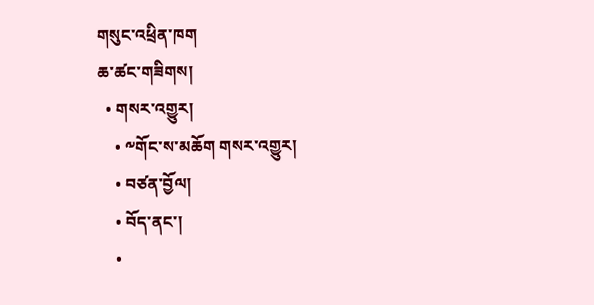གསུང་འཕྲིན་ཁག
ཆ་ཚང་གཟིགས།
  • གསར་འགྱུར།
    • ༸གོང་ས་མཆོག གསར་འགྱུར།
    • བཙན་བྱོལ།
    • བོད་ནང་།
    •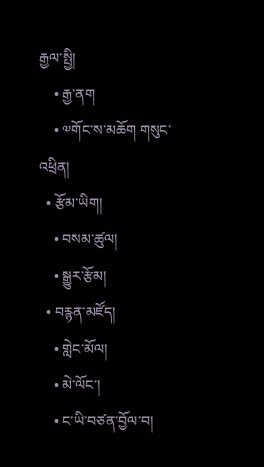རྒྱལ་སྤྱི།
    • རྒྱ་ནག
    • ༧གོང་ས་མཆོག གསུང་འཕྲིན།
  • རྩོམ་ཡིག།
    • བསམ་ཚུལ།
    • སྒྱུར་རྩོམ།
  • བརྙན་མཛོད།
    • གླེང་མོལ།
    • མེ་ལོང་།
    • ང་ཡི་བཙན་བྱོལ་བ།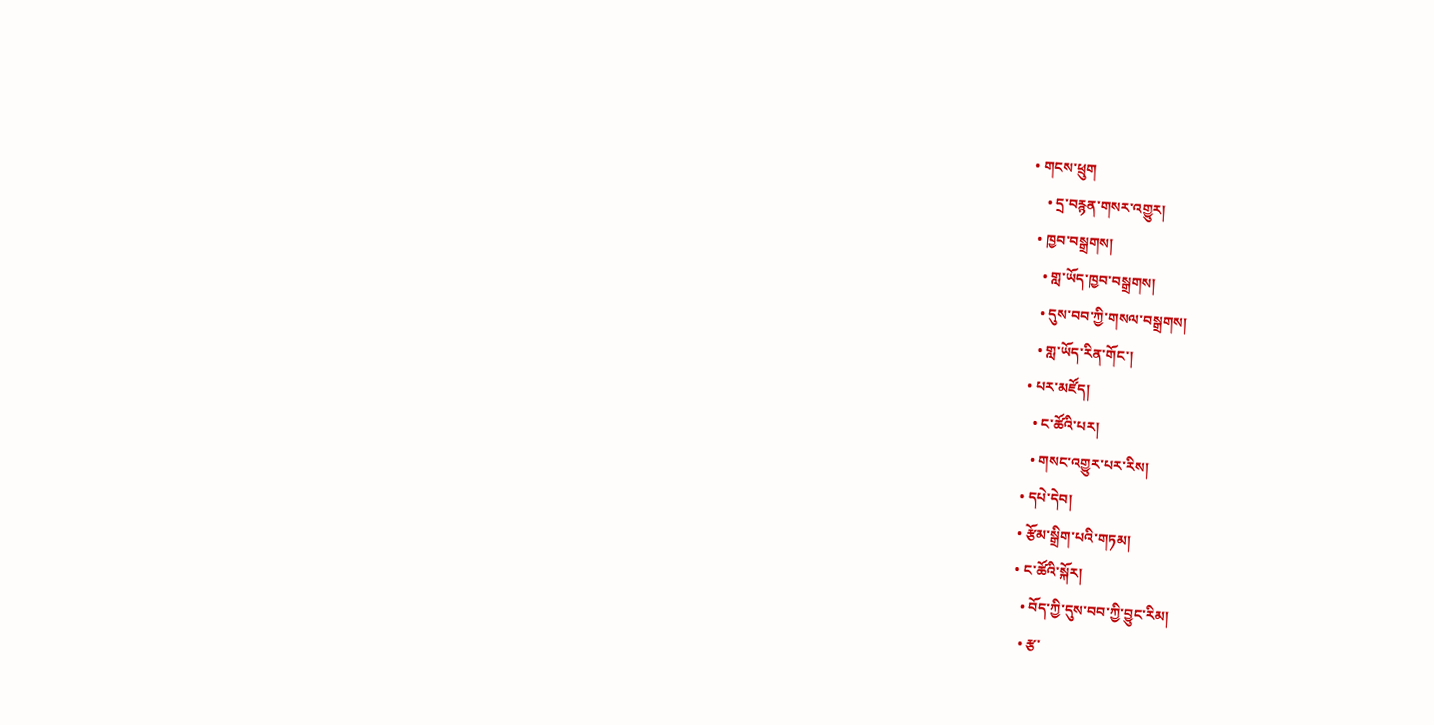• གངས་ཕྲུག
    • དྲ་བརྙན་གསར་འགྱུར།
  • ཁྱབ་བསྒྲགས།
    • གླ་ཡོད་ཁྱབ་བསྒྲགས།
    • དུས་བབ་ཀྱི་གསལ་བསྒྲགས།
    • གླ་ཡོད་རིན་གོང་།
  • པར་མཛོད།
    • ང་ཚོའི་པར།
    • གསང་འགྱུར་པར་རིས།
  • དཔེ་དེབ།
  • རྩོམ་སྒྲིག་པའི་གཏམ།
  • ང་ཚོའི་སྐོར།
    • བོད་ཀྱི་དུས་བབ་ཀྱི་བྱུང་རིམ།
    • རྩ་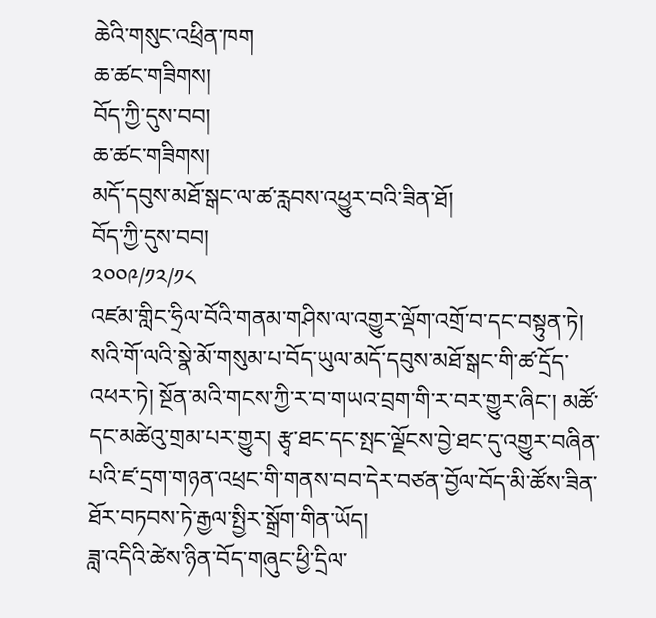ཆེའི་གསུང་འཕྲིན་ཁག
ཆ་ཚང་གཟིགས།
བོད་ཀྱི་དུས་བབ།
ཆ་ཚང་གཟིགས།
མདོ་དབུས་མཐོ་སྒང་ལ་ཚ་རླབས་འཕྱུར་བའི་ཟིན་ཐོ།
བོད་ཀྱི་དུས་བབ།
༢༠༠༩/༡༢/༡༨
འཛམ་གླིང་ཧྲིལ་བོའི་གནམ་གཤིས་ལ་འགྱུར་ལྡོག་འགྲོ་བ་དང་བསྟུན་ཏེ། སའི་གོ་ལའི་སྣེ་མོ་གསུམ་པ་བོད་ཡུལ་མདོ་དབུས་མཐོ་སྒང་གི་ཚ་དྲོད་འཕར་ཏེ། སྔོན་མའི་གངས་ཀྱི་ར་བ་གཡའ་བྲག་གི་ར་བར་གྱུར་ཞིང་། མཚོ་དང་མཚེའུ་གྲམ་པར་གྱུར། རྩྭ་ཐང་དང་སྤང་ལྗོངས་བྱེ་ཐང་དུ་འགྱུར་བཞིན་པའི་ཛ་དྲག་གཉན་འཕྲང་གི་གནས་བབ་དེར་བཙན་བྱོལ་བོད་མི་ཚོས་ཟིན་ཐོར་བཏབས་ཏེ་རྒྱལ་སྤྱིར་སྒྲོག་གིན་ཡོད།
ཟླ་འདིའི་ཚེས་ཉིན་བོད་གཞུང་ཕྱི་དྲིལ་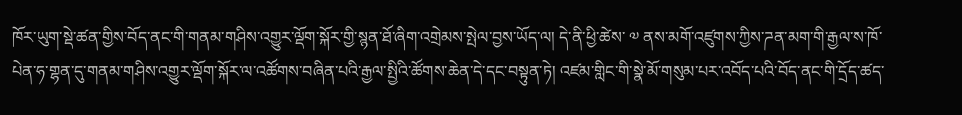ཁོར་ཡུག་སྡེ་ཚན་གྱིས་བོད་ནང་གི་གནམ་གཤིས་འགྱུར་ལྡོག་སྐོར་གྱི་སྙན་ཐོ་ཞིག་འགྲེམས་སྤེལ་བྱས་ཡོད་ལ། དེ་ནི་ཕྱི་ཚེས་ ༧ ནས་མགོ་འཛུགས་ཀྱིས་ཌན་མག་གི་རྒྱལ་ས་ཁོ་པེན་ཧ་གྷན་དུ་གནམ་གཤིས་འགྱུར་ལྡོག་སྐོར་ལ་འཚོགས་བཞིན་པའི་རྒྱལ་སྤྱིའི་ཚོགས་ཆེན་དེ་དང་བསྟུན་ཏེ། འཛམ་གླིང་གི་སྣེ་མོ་གསུམ་པར་འབོད་པའི་བོད་ནང་གི་དྲོད་ཚད་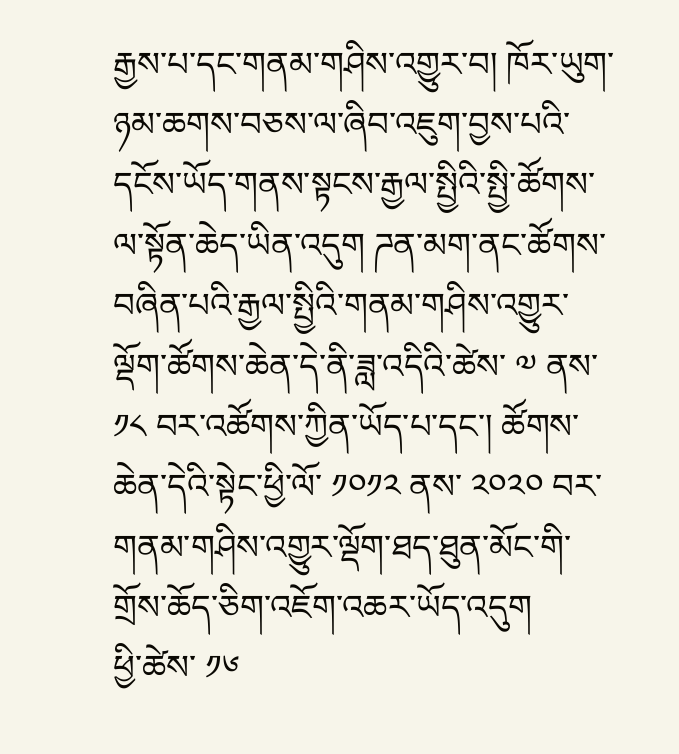རྒྱས་པ་དང་གནམ་གཤིས་འགྱུར་བ། ཁོར་ཡུག་ཉམ་ཆགས་བཅས་ལ་ཞིབ་འཇུག་བྱས་པའི་དངོས་ཡོད་གནས་སྟངས་རྒྱལ་སྤྱིའི་སྤྱི་ཚོགས་ལ་སྟོན་ཆེད་ཡིན་འདུག ཌན་མག་ནང་ཚོགས་བཞིན་པའི་རྒྱལ་སྤྱིའི་གནམ་གཤིས་འགྱུར་ལྡོག་ཚོགས་ཆེན་དེ་ནི་ཟླ་འདིའི་ཚེས་ ༧ ནས་ ༡༨ བར་འཚོགས་ཀྱིན་ཡོད་པ་དང་། ཚོགས་ཆེན་དེའི་སྟེང་ཕྱི་ལོ་ ༡༠༡༢ ནས་ ༢༠༢༠ བར་གནམ་གཤིས་འགྱུར་ལྡོག་ཐད་ཐུན་མོང་གི་གྲོས་ཆོད་ཅིག་འཇོག་འཆར་ཡོད་འདུག
ཕྱི་ཚེས་ ༡༦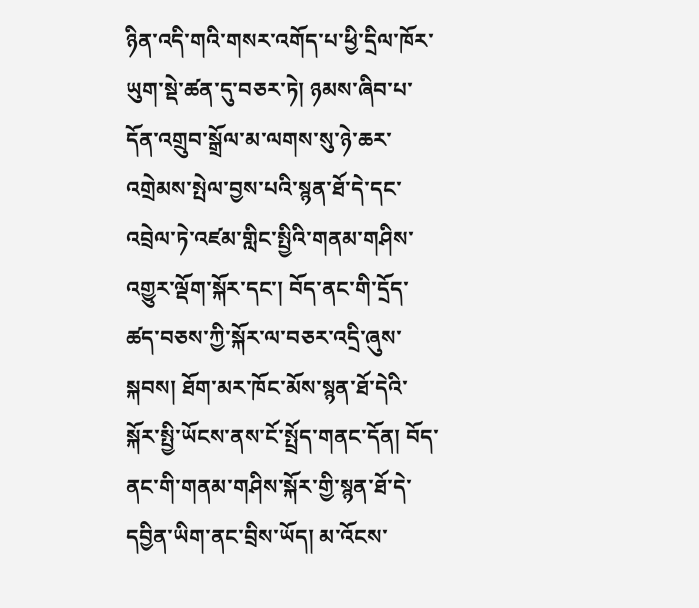ཉིན་འདི་གའི་གསར་འགོད་པ་ཕྱི་དྲིལ་ཁོར་ཡུག་སྡེ་ཚན་དུ་བཅར་ཏེ། ཉམས་ཞིབ་པ་དོན་འགྲུབ་སྒྲོལ་མ་ལགས་སུ་ཉེ་ཆར་འགྲེམས་སྤེལ་བྱས་པའི་སྙན་ཐོ་དེ་དང་འབྲེལ་ཏེ་འཛམ་གླིང་སྤྱིའི་གནམ་གཤིས་འགྱུར་ལྡོག་སྐོར་དང་། བོད་ནང་གི་དྲོད་ཚད་བཅས་ཀྱི་སྐོར་ལ་བཅར་འདྲི་ཞུས་སྐབས། ཐོག་མར་ཁོང་མོས་སྙན་ཐོ་དེའི་སྐོར་སྤྱི་ཡོངས་ནས་ངོ་སྤྲོད་གནང་དོན། བོད་ནང་གི་གནམ་གཤིས་སྐོར་གྱི་སྙན་ཐོ་དེ་དབྱིན་ཡིག་ནང་བྲིས་ཡོད། མ་འོངས་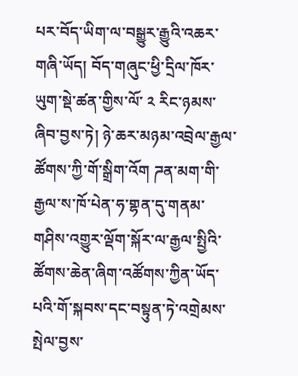པར་བོད་ཡིག་ལ་བསྒྱུར་རྒྱུའི་འཆར་གཞི་ཡོད། བོད་གཞུང་ཕྱི་དྲིལ་ཁོར་ཡུག་སྡེ་ཚན་གྱིས་ལོ་ ༢ རིང་ཉམས་ཞིབ་བྱས་ཏེ། ཉེ་ཆར་མཉམ་འབྲེལ་རྒྱལ་ཚོགས་ཀྱི་གོ་སྒྲིག་འོག ཌན་མག་གི་རྒྱལ་ས་ཁོ་པེན་ཧ་གྷན་དུ་གནམ་གཤིས་འགྱུར་ལྡོག་སྐོར་ལ་རྒྱལ་སྤྱིའི་ཚོགས་ཆེན་ཞིག་འཚོགས་ཀྱིན་ཡོད་པའི་གོ་སྐབས་དང་བསྟུན་ཏེ་འགྲེམས་སྤེལ་བྱས་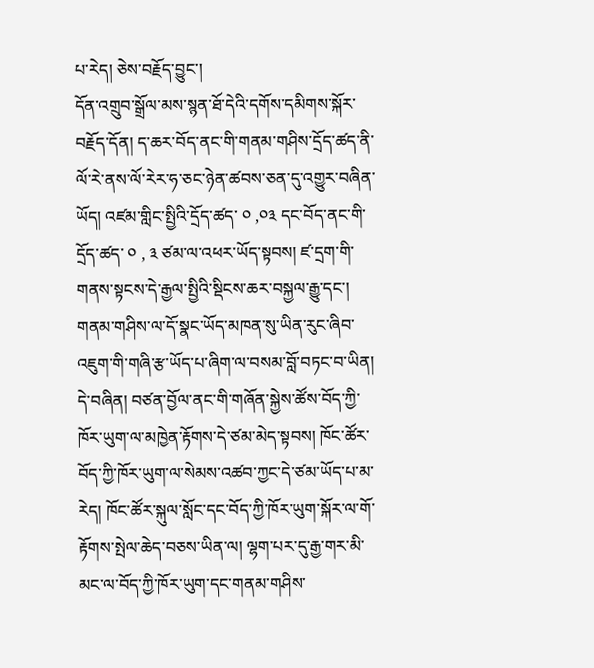པ་རེད། ཅེས་བརྗོད་བྱུང་།
དོན་འགྲུབ་སྒྲོལ་མས་སྙན་ཐོ་དེའི་དགོས་དམིགས་སྐོར་བརྗོད་དོན། ད་ཆར་བོད་ནང་གི་གནམ་གཤིས་དྲོད་ཚད་ནི་ལོ་རེ་ནས་ལོ་རེར་ཧ་ཅང་ཉེན་ཚབས་ཅན་དུ་འགྱུར་བཞིན་ཡོད། འཛམ་གླིང་སྤྱིའི་དྲོད་ཚད་ ༠ ,༠༣ དང་བོད་ནང་གི་དྲོད་ཚད་ ༠ , ༣ ཙམ་ལ་འཕར་ཡོད་སྟབས། ཛ་དྲག་གི་གནས་སྟངས་དེ་རྒྱལ་སྤྱིའི་སྡིངས་ཆར་བསྐྱལ་རྒྱུ་དང་། གནམ་གཤིས་ལ་དོ་སྣང་ཡོད་མཁན་སུ་ཡིན་རུང་ཞིབ་འཇུག་གི་གཞི་རྩ་ཡོད་པ་ཞིག་ལ་བསམ་བློ་བཏང་བ་ཡིན། དེ་བཞིན། བཙན་བྱོལ་ནང་གི་གཞོན་སྐྱེས་ཚོས་བོད་ཀྱི་ཁོར་ཡུག་ལ་མཁྱེན་རྟོགས་དེ་ཙམ་མེད་སྟབས། ཁོང་ཚོར་བོད་ཀྱི་ཁོར་ཡུག་ལ་སེམས་འཚབ་ཀྱང་དེ་ཙམ་ཡོད་པ་མ་རེད། ཁོང་ཚོར་སྐུལ་སློང་དང་བོད་ཀྱི་ཁོར་ཡུག་སྐོར་ལ་གོ་རྟོགས་སྤེལ་ཆེད་བཅས་ཡིན་ལ། ལྷག་པར་དུ་རྒྱ་གར་མི་མང་ལ་བོད་ཀྱི་ཁོར་ཡུག་དང་གནམ་གཤིས་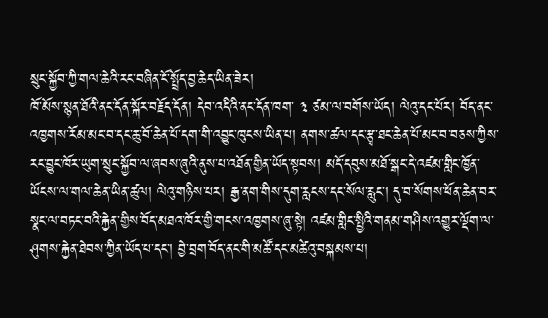སྲུང་སྐྱོབ་ཀྱི་གལ་ཆེའི་རང་བཞིན་ངོ་སྤྲོད་བྱ་ཆེད་ཡིན་ཟེར།
ཁོ་མོས་སྙན་ཐོའི་ནང་དོན་སྐོར་བརྗོད་དོན། དེབ་འདིའི་ནང་དོན་ཁག་ ༣ ཙམ་ལ་བགོས་ཡོད། ལེའུ་དང་པོར། བོད་ནང་འཁྱགས་རོམ་མང་བ་དང་ཆུ་བོ་ཆེན་པོ་དག་གི་འབྱུང་ཁུངས་ཡིན་པ། ནགས་ཚལ་དང་རྩྭ་ཐང་ཆེན་པོ་མང་བ་བཅས་ཀྱིས་རང་བྱུང་ཁོར་ཡུག་སྲུང་སྐྱོབ་ལ་ཞབས་ཞུའི་ནུས་པ་འཐོན་གྱིན་ཡོད་སྟབས། མདོ་དབུས་མཐོ་སྒང་དེ་འཛམ་གླིང་ཁྱོན་ཡོངས་ལ་གལ་ཆེན་ཡིན་ཚུལ། ལེའུ་གཉིས་པར། རྒྱ་ནག་གིས་དུག་རླངས་དང་སོལ་རླུང་། དུ་བ་སོགས་ཕོན་ཆེན་བར་སྣང་ལ་བཏང་བའི་རྐྱེན་གྱིས་བོད་མཐའ་ཁོར་གྱི་གངས་འཁྱགས་ཞུ་སྟེ། འཛམ་གླིང་སྤྱིའི་གནམ་གཤིས་འགྱུར་ལྡོག་ལ་ཤུགས་རྐྱེན་ཐེབས་ཀྱིན་ཡོད་པ་དང་། བྱེ་བྲག་བོད་ནང་གི་མཚོ་དང་མཚེའུ་བསྐམས་པ།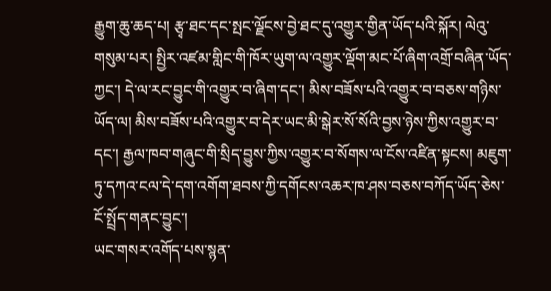རྒྱུག་ཆུ་ཆད་པ། རྩྭ་ཐང་དང་སྤང་ལྗོངས་བྱེ་ཐང་དུ་འགྱུར་གྱིན་ཡོད་པའི་སྐོར། ལེའུ་གསུམ་པར། སྤྱིར་འཛམ་གླིང་གི་ཁོར་ཡུག་ལ་འགྱུར་ལྡོག་མང་པོ་ཞིག་འགྲོ་བཞིན་ཡོད་ཀྱང་། དེ་ལ་རང་བྱུང་གི་འགྱུར་བ་ཞིག་དང་། མིས་བཟོས་པའི་འགྱུར་བ་བཅས་གཉིས་ཡོད་ལ། མིས་བཟོས་པའི་འགྱུར་བ་དེར་ཡང་མི་སྒེར་སོ་སོའི་བྱས་ཉེས་ཀྱིས་འགྱུར་བ་དང་། རྒྱལ་ཁབ་གཞུང་གི་སྲིད་བྱུས་ཀྱིས་འགྱུར་བ་སོགས་ལ་ངོས་འཛིན་སྟངས། མཇུག་ཏུ་དཀའ་ངལ་དེ་དག་འགོག་ཐབས་ཀྱི་དགོངས་འཆར་ཁ་ཤས་བཅས་བཀོད་ཡོད་ཅེས་ངོ་སྤྲོད་གནང་བྱུང་།
ཡང་གསར་འགོད་པས་སྙན་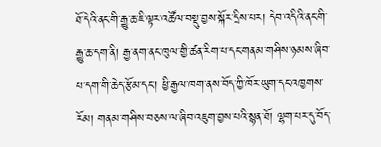ཐོ་དེའི་ནང་གི་རྒྱུ་ཆ་ཇི་ལྟར་འཚོལ་བསྡུ་བྱས་སྐོར་དྲིས་པར། དེབ་འདིའི་ནང་གི་རྒྱུ་ཆ་དག་ནི། རྒྱ་ནག་ནང་ཁུལ་གྱི་ཚན་རིག་པ་དང་གནམ་གཤིས་ཉམས་ཞིབ་པ་དག་གི་ཆེད་རྩོམ་དང་། ཕྱི་རྒྱལ་ཁག་ནས་བོད་ཀྱི་ཁོར་ཡུག་དང་འཁྱགས་རོམ། གནམ་གཤིས་བཅས་ལ་ཞིབ་འཇུག་བྱས་པའི་སྙན་ཐོ། ལྷག་པར་དུ་བོད་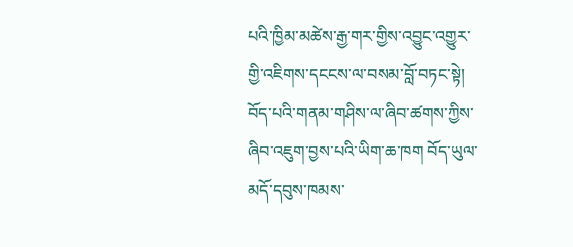པའི་ཁྱིམ་མཚེས་རྒྱ་གར་གྱིས་འབྱུང་འགྱུར་གྱི་འཇིགས་དངངས་ལ་བསམ་བློ་བཏང་སྟེ། བོད་པའི་གནམ་གཤིས་ལ་ཞིབ་ཚགས་ཀྱིས་ཞིབ་འཇུག་བྱས་པའི་ཡིག་ཆ་ཁག བོད་ཡུལ་མདོ་དབུས་ཁམས་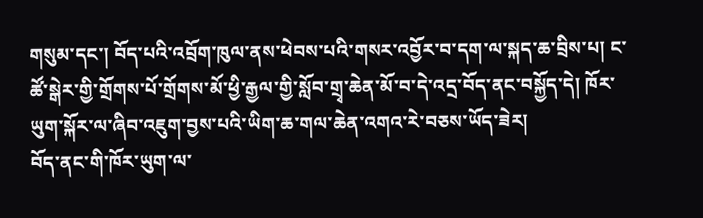གསུམ་དང་། བོད་པའི་འབྲོག་ཁུལ་ནས་ཕེབས་པའི་གསར་འབྱོར་བ་དག་ལ་སྐད་ཆ་བྲིས་པ། ང་ཚོ་སྒེར་གྱི་གྲོགས་པོ་གྲོགས་མོ་ཕྱི་རྒྱལ་གྱི་སློབ་གྲྭ་ཆེན་མོ་བ་དེ་འདྲ་བོད་ནང་བསྐྱོད་དེ། ཁོར་ཡུག་སྐོར་ལ་ཞིབ་འཇུག་བྱས་པའི་ཡིག་ཆ་གལ་ཆེན་འགའ་རེ་བཅས་ཡོད་ཟེར།
བོད་ནང་གི་ཁོར་ཡུག་ལ་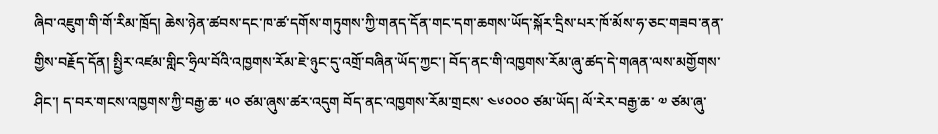ཞིབ་འཇུག་གི་གོ་རིམ་ཁྲོད། ཆེས་ཉེན་ཚབས་དང་ཁ་ཚ་དགོས་གཏུགས་ཀྱི་གནད་དོན་གང་དག་ཆགས་ཡོད་སྐོར་དྲིས་པར་ཁོ་མོས་ཧ་ཅང་གཟབ་ནན་གྱིས་བརྗོད་དོན། སྤྱིར་འཛམ་གླིང་ཧྲིལ་བོའི་འཁྱགས་རོམ་ཇེ་ཉུང་དུ་འགྲོ་བཞིན་ཡོད་ཀྱང་། བོད་ནང་གི་འཁྱགས་རོམ་ཞུ་ཚད་དེ་གཞན་ལས་མགྱོགས་ཤིང་། ད་བར་གངས་འཁྱགས་ཀྱི་བརྒྱ་ཆ་ ༥༠ ཙམ་ཞུས་ཚར་འདུག བོད་ནང་འཁྱགས་རོམ་གྲངས་ ༤༦༠༠༠ ཙམ་ཡོད། ལོ་རེར་བརྒྱ་ཆ་ ༧ ཙམ་ཞུ་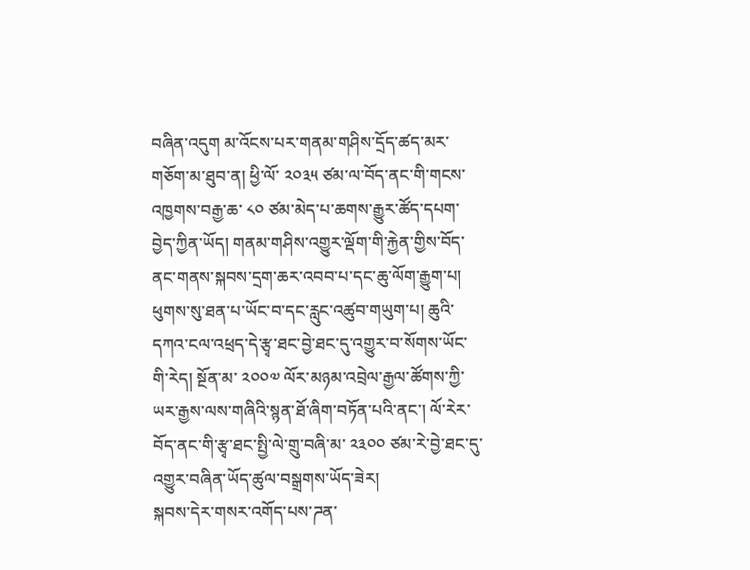བཞིན་འདུག མ་འོངས་པར་གནམ་གཤིས་དྲོད་ཚད་མར་གཅོག་མ་ཐུབ་ན། ཕྱི་ལོ་ ༢༠༣༥ ཙམ་ལ་བོད་ནང་གི་གངས་འཁྱགས་བརྒྱ་ཆ་ ༨༠ ཙམ་མེད་པ་ཆགས་རྒྱུར་ཚོད་དཔག་བྱེད་ཀྱིན་ཡོད། གནམ་གཤིས་འགྱུར་ལྡོག་གི་རྐྱེན་གྱིས་བོད་ནང་གནས་སྐབས་དྲག་ཆར་འབབ་པ་དང་ཆུ་ལོག་རྒྱུག་པ། ཕུགས་སུ་ཐན་པ་ཡོང་བ་དང་རླུང་འཚུབ་གཡུག་པ། ཆུའི་དཀའ་ངལ་འཕྲད་དེ་རྩྭ་ཐང་བྱེ་ཐང་དུ་འགྱུར་བ་སོགས་ཡོང་གི་རེད། སྔོན་མ་ ༢༠༠༧ ལོར་མཉམ་འབྲེལ་རྒྱལ་ཚོགས་ཀྱི་ཡར་རྒྱས་ལས་གཞིའི་སྙན་ཐོ་ཞིག་བཏོན་པའི་ནང་། ལོ་རེར་བོད་ནང་གི་རྩྭ་ཐང་སྤྱི་ལེ་གྲུ་བཞི་མ་ ༢༣༠༠ ཙམ་རེ་བྱེ་ཐང་དུ་འགྱུར་བཞིན་ཡོད་ཚུལ་བསྒྲགས་ཡོད་ཟེར།
སྐབས་དེར་གསར་འགོད་པས་ཌན་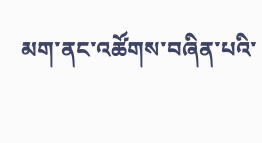མག་ནང་འཚོགས་བཞིན་པའི་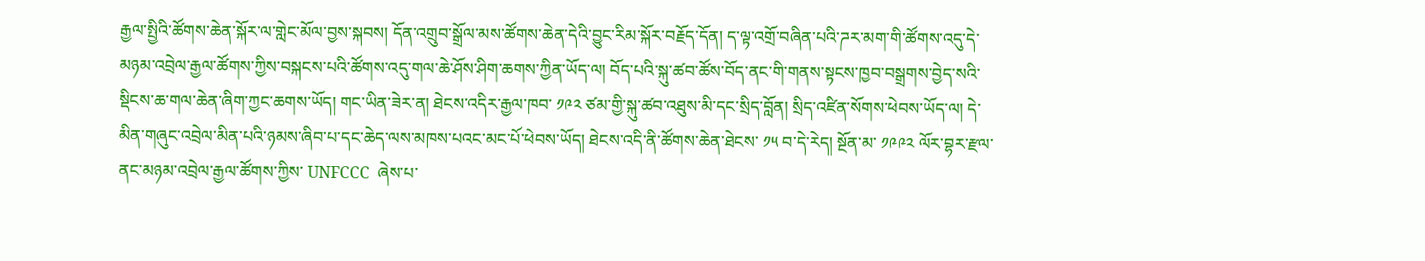རྒྱལ་སྤྱིའི་ཚོགས་ཆེན་སྐོར་ལ་གླེང་མོལ་བྱས་སྐབས། དོན་འགྲུབ་སྒྲོལ་མས་ཚོགས་ཆེན་དེའི་བྱུང་རིམ་སྐོར་བརྗོད་དོན། ད་ལྟ་འགྲོ་བཞིན་པའི་ཌར་མག་གི་ཚོགས་འདུ་དེ་མཉམ་འབྲེལ་རྒྱལ་ཚོགས་ཀྱིས་བསྐངས་པའི་ཚོགས་འདུ་གལ་ཆེ་ཤོས་ཤིག་ཆགས་ཀྱིན་ཡོད་ལ། བོད་པའི་སྐུ་ཚབ་ཚོས་བོད་ནང་གི་གནས་སྟངས་ཁྱབ་བསྒྲགས་བྱེད་སའི་སྡིངས་ཆ་གལ་ཆེན་ཞིག་ཀྱང་ཆགས་ཡོད། གང་ཡིན་ཟེར་ན། ཐེངས་འདིར་རྒྱལ་ཁབ་ ༡༩༢ ཙམ་གྱི་སྐུ་ཚབ་འཐུས་མི་དང་སྲིད་བློན། སྲིད་འཛིན་སོགས་ཕེབས་ཡོད་ལ། དེ་མིན་གཞུང་འབྲེལ་མིན་པའི་ཉམས་ཞིབ་པ་དང་ཆེད་ལས་མཁས་པའང་མང་པོ་ཕེབས་ཡོད། ཐེངས་འདི་ནི་ཚོགས་ཆེན་ཐེངས་ ༡༥ བ་དེ་རེད། སྔོན་མ་ ༡༩༩༢ ལོར་བྷར་རྫལ་ནང་མཉམ་འབྲེལ་རྒྱལ་ཚོགས་ཀྱིས་ UNFCCC  ཞེས་པ་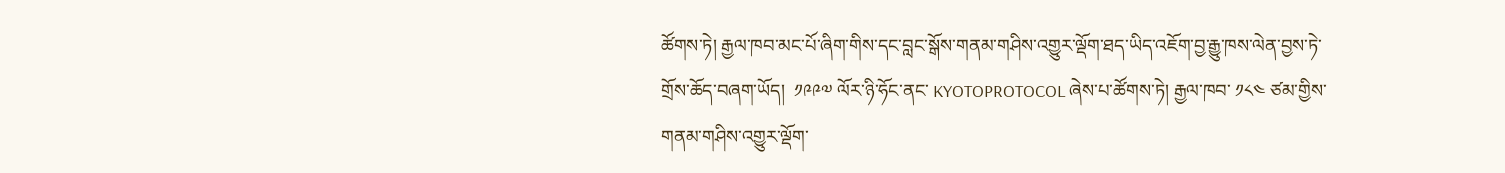ཚོགས་ཏེ། རྒྱལ་ཁབ་མང་པོ་ཞིག་གིས་དང་བླང་སྒོས་གནམ་གཤིས་འགྱུར་ལྡོག་ཐད་ཡིད་འཇོག་བྱ་རྒྱུ་ཁས་ལེན་བྱས་ཏེ་གྲོས་ཆོད་བཞག་ཡོད།  ༡༩༩༧ ལོར་ཉི་ཧོང་ནང་ KYOTOPROTOCOL ཞེས་པ་ཚོགས་ཏེ། རྒྱལ་ཁབ་ ༡༨༤ ཙམ་གྱིས་གནམ་གཤིས་འགྱུར་ལྡོག་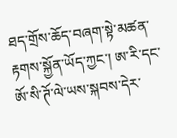ཐད་གྲོས་ཆོད་བཞག་སྟེ་མཚན་རྟགས་སྐྱོན་ཡོད་ཀྱང་། ཨ་རི་དང་ཨོ་སི་ཊོ་ལེ་ཡས་སྐབས་དེར་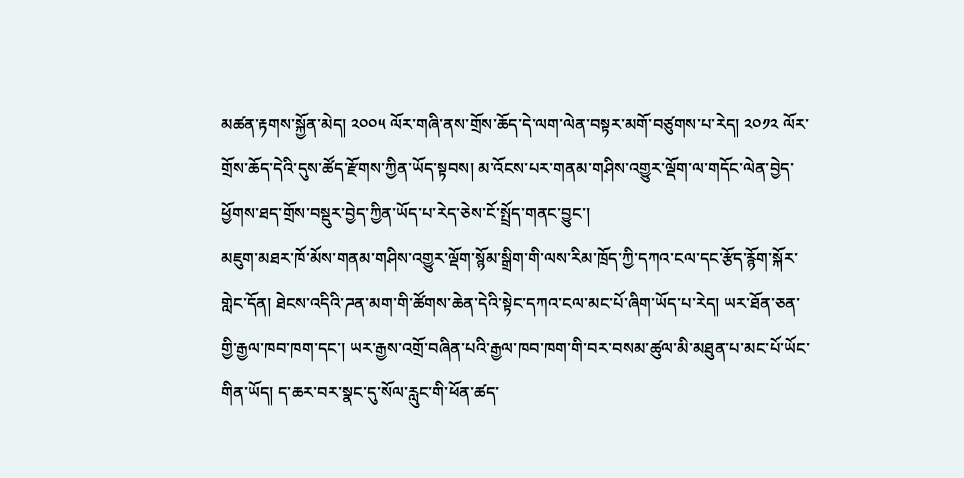མཚན་རྟགས་སྐྱོན་མེད། ༢༠༠༥ ལོར་གཞི་ནས་གྲོས་ཆོད་དེ་ལག་ལེན་བསྟར་མགོ་བཙུགས་པ་རེད། ༢༠༡༢ ལོར་གྲོས་ཆོད་དེའི་དུས་ཚོད་རྫོགས་ཀྱིན་ཡོད་སྟབས། མ་འོངས་པར་གནམ་གཤིས་འགྱུར་ལྡོག་ལ་གདོང་ལེན་བྱེད་ཕྱོགས་ཐད་གྲོས་བསྡུར་བྱེད་ཀྱིན་ཡོད་པ་རེད་ཅེས་ངོ་སྤྲོད་གནང་བྱུང་།
མཇུག་མཐར་ཁོ་མོས་གནམ་གཤིས་འགྱུར་ལྡོག་སྙོམ་སྒྲིག་གི་ལས་རིམ་ཁྲོད་ཀྱི་དཀའ་ངལ་དང་རྩོད་རྙོག་སྐོར་གླེང་དོན། ཐེངས་འདིའི་ཌན་མག་གི་ཚོགས་ཆེན་དེའི་སྟེང་དཀའ་ངལ་མང་པོ་ཞིག་ཡོད་པ་རེད། ཡར་ཐོན་ཅན་གྱི་རྒྱལ་ཁབ་ཁག་དང་། ཡར་རྒྱས་འགྲོ་བཞིན་པའི་རྒྱལ་ཁབ་ཁག་གི་བར་བསམ་ཚུལ་མི་མཐུན་པ་མང་པོ་ཡོང་གིན་ཡོད། ད་ཆར་བར་སྣང་དུ་སོལ་རླུང་གི་ཕོན་ཚད་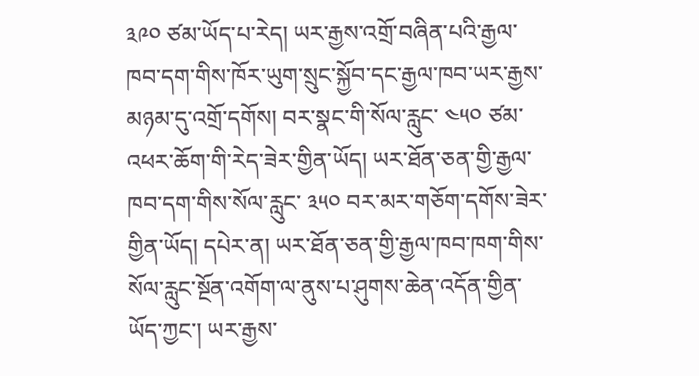༣༩༠ ཙམ་ཡོད་པ་རེད། ཡར་རྒྱས་འགྲོ་བཞིན་པའི་རྒྱལ་ཁབ་དག་གིས་ཁོར་ཡུག་སྲུང་སྐྱོབ་དང་རྒྱལ་ཁབ་ཡར་རྒྱས་མཉམ་དུ་འགྲོ་དགོས། བར་སྣང་གི་སོལ་རླུང་ ༤༥༠ ཙམ་འཕར་ཆོག་གི་རེད་ཟེར་གྱིན་ཡོད། ཡར་ཐོན་ཅན་གྱི་རྒྱལ་ཁབ་དག་གིས་སོལ་རླུང་ ༣༥༠ བར་མར་གཅོག་དགོས་ཟེར་གྱིན་ཡོད། དཔེར་ན། ཡར་ཐོན་ཅན་གྱི་རྒྱལ་ཁབ་ཁག་གིས་སོལ་རླུང་སྔོན་འགོག་ལ་ནུས་པ་ཤུགས་ཆེན་འདོན་གྱིན་ཡོད་ཀྱང་། ཡར་རྒྱས་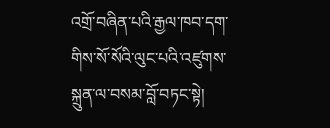འགྲོ་བཞིན་པའི་རྒྱལ་ཁབ་དག་གིས་སོ་སོའི་ལུང་པའི་འཛུགས་སྐྲུན་ལ་བསམ་བློ་བཏང་སྟེ།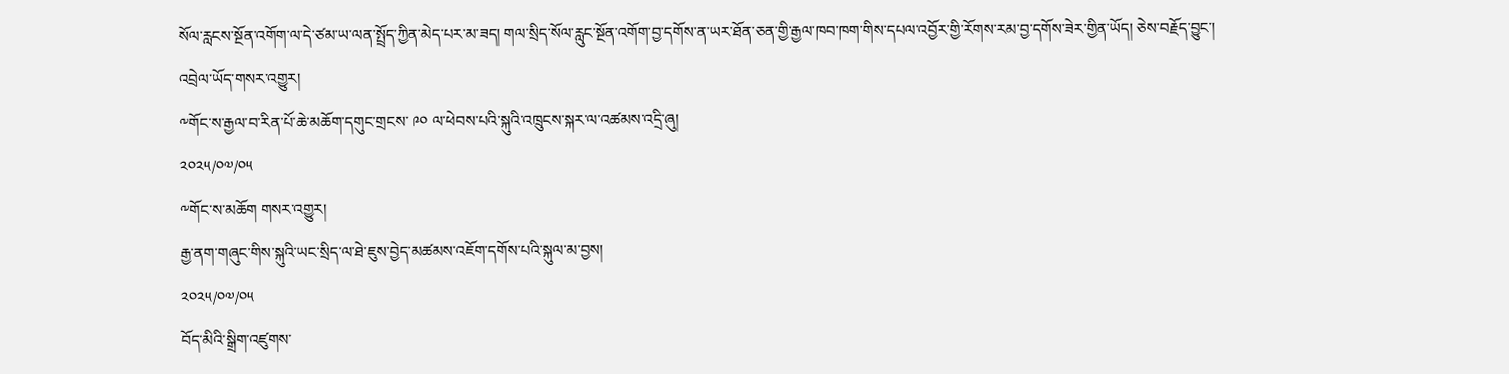སོལ་རླངས་སྔོན་འགོག་ལ་དེ་ཙམ་ཡ་ལན་སྤྲོད་ཀྱིན་མེད་པར་མ་ཟད། གལ་སྲིད་སོལ་རླུང་སྔོན་འགོག་བྱ་དགོས་ན་ཡར་ཐོན་ཅན་གྱི་རྒྱལ་ཁབ་ཁག་གིས་དཔལ་འབྱོར་གྱི་རོགས་རམ་བྱ་དགོས་ཟེར་གྱིན་ཡོད། ཅེས་བརྗོད་བྱུང་།
འབྲེལ་ཡོད་གསར་འགྱུར།
༸གོང་ས་རྒྱལ་བ་རིན་པོ་ཆེ་མཆོག་དགུང་གྲངས་ ༩༠ ལ་ཕེབས་པའི་སྐུའི་འཁྲུངས་སྐར་ལ་འཚམས་འདྲི་ཞུ།
༢༠༢༥/༠༧/༠༥
༸གོང་ས་མཆོག གསར་འགྱུར།
རྒྱ་ནག་གཞུང་གིས་སྐུའི་ཡང་སྲིད་ལ་ཐེ་ཇུས་བྱེད་མཚམས་འཇོག་དགོས་པའི་སྐུལ་མ་བྱས།
༢༠༢༥/༠༧/༠༥
བོད་མིའི་སྒྲིག་འཛུགས་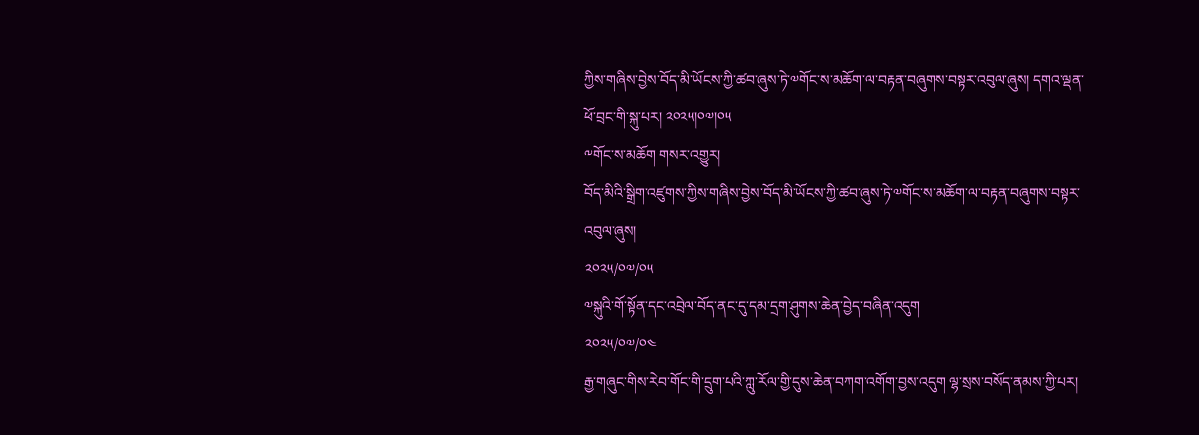ཀྱིས་གཞིས་བྱེས་བོད་མི་ཡོངས་ཀྱི་ཚབ་ཞུས་ཏེ་༧གོང་ས་མཆོག་ལ་བརྟན་བཞུགས་བསྟར་འབུལ་ཞུས། དགའ་ལྡན་ཕོ་བྲང་གི་སྐུ་པར། ༢༠༢༥།༠༧།༠༥
༸གོང་ས་མཆོག གསར་འགྱུར།
བོད་མིའི་སྒྲིག་འཛུགས་ཀྱིས་གཞིས་བྱེས་བོད་མི་ཡོངས་ཀྱི་ཚབ་ཞུས་ཏེ་༧གོང་ས་མཆོག་ལ་བརྟན་བཞུགས་བསྟར་འབུལ་ཞུས།
༢༠༢༥/༠༧/༠༥
༧སྐུའི་གོ་སྟོན་དང་འབྲེལ་བོད་ནང་དུ་དམ་དྲག་ཤུགས་ཆེན་བྱེད་བཞིན་འདུག
༢༠༢༥/༠༧/༠༤
རྒྱ་གཞུང་གིས་རེབ་གོང་གི་དྲུག་པའི་ཀླུ་རོལ་གྱི་དུས་ཆེན་བཀག་འགོག་བྱས་འདུག ལྷ་སྲས་བསོད་ནམས་ཀྱི་པར།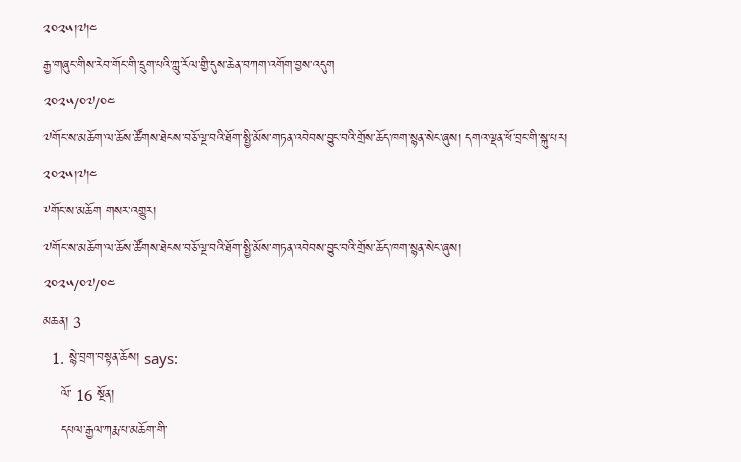༢༠༢༥།༧།༤
རྒྱ་གཞུང་གིས་རེབ་གོང་གི་དྲུག་པའི་ཀླུ་རོལ་གྱི་དུས་ཆེན་བཀག་འགོག་བྱས་འདུག
༢༠༢༥/༠༧/༠༤
༧གོང་ས་མཆོག་ལ་ཆོས་ཚོགས་ཐེངས་བཅོ་ལྔ་བའི་ཐོག་སྤྱི་མོས་གཏན་འབེབས་བྱུང་བའི་གྲོས་ཆོད་ཁག་སྙན་སེང་ཞུས། དགའ་ལྡན་ཕོ་བྲང་གི་སྐུ་པར། ༢༠༢༥།༧།༤
༸གོང་ས་མཆོག གསར་འགྱུར།
༧གོང་ས་མཆོག་ལ་ཆོས་ཚོགས་ཐེངས་བཅོ་ལྔ་བའི་ཐོག་སྤྱི་མོས་གཏན་འབེབས་བྱུང་བའི་གྲོས་ཆོད་ཁག་སྙན་སེང་ཞུས།
༢༠༢༥/༠༧/༠༤
མཆན། 3
  1. སྙེ་བྲག་བསྟན་ཆོས། says:
    ལོ་ 16 སྔོན།
    དཔལ་རྒྱལ་ཀརྨ་པ་མཆོག་གི་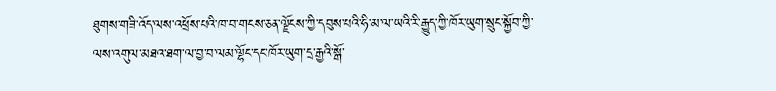ཐུགས་གཟི་འོད་ལས་འཕྲོས་པའི་ཁ་བ་གངས་ཅན་ལྗོངས་ཀྱི་དབུས་པའི་ཧི་མ་ལ་ཡའི་རི་རྒྱུད་ཀྱི་ཁོར་ཡུག་སྲུང་སྐྱོབ་ཀྱི་ལས་འགུལ་མཐའ་ཐག་ལ་བྱ་བ་ལམ་ལྷོང་དང་ཁོར་ཡུག་དྲ་རྒྱའི་སྒོ་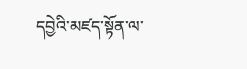དབྱེའི་མཛད་སྟོན་ལ་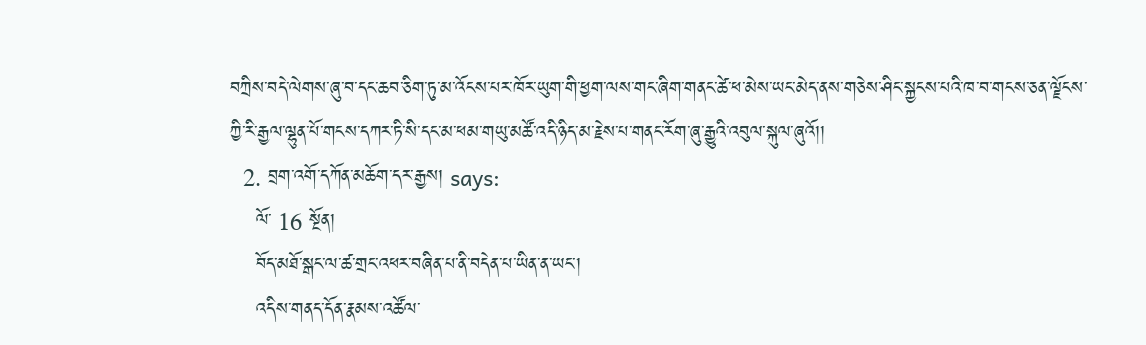བཀྲིས་བདེ་ལེགས་ཞུ་བ་དང་ཆབ་ཅིག་ཏུ་མ་འོངས་པར་ཁོར་ཡུག་གི་ཕྱག་ལས་གང་ཞིག་གནང་ཚེ་ཕ་མེས་ཡང་མེད་ནས་གཅེས་ཤིང་སྐྱངས་པའི་ཁ་བ་གངས་ཅན་ལྗོངས་ཀྱི་རི་རྒྱལ་ལྷུན་པོ་གངས་དཀར་ཏི་སི་དང་མ་ཕམ་གཡུ་མཚོ་འདི་ཉིད་མ་རྗེས་པ་གནང་རོག་ཞུ་རྒྱུའི་འབུལ་སྐུལ་ཞུའོ།།
  2. བྲག་འགོ་དཀོན་མཆོག་དར་རྒྱས། says:
    ལོ་ 16 སྔོན།
    བོད་མཐོ་སྒང་ལ་ཚ་གྲང་འཕར་བཞིན་པ་ནི་བདེན་པ་ཡིན་ན་ཡང་།
    འདིས་གནད་དོན་རྣམས་འཚོལ་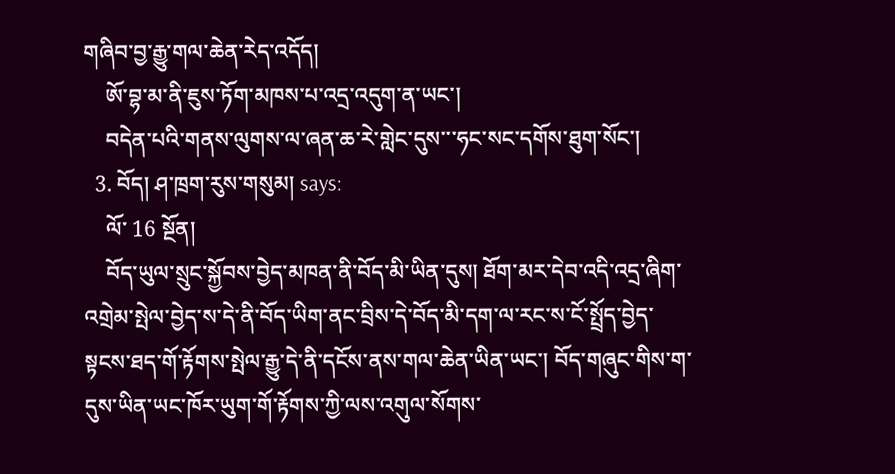གཞིབ་བྱ་རྒྱུ་གལ་ཆེན་རེད་འདོད།
    ཨོ་བྷ་མ་ནི་ཇུས་ཏོག་མཁས་པ་འདྲ་འདུག་ན་ཡང་།
    བདེན་པའི་གནས་ལུགས་ལ་ཞན་ཆ་རེ་གླེང་དུས་་་ཧང་སང་དགོས་ཐུག་སོང་།
  3. བོད། ཤ་ཁྲག་རུས་གསུམ། says:
    ལོ་ 16 སྔོན།
    བོད་ཡུལ་སྲུང་སྐྱོབས་བྱེད་མཁན་ནི་བོད་མི་ཡིན་དུས། ཐོག་མར་དེབ་འདི་འདྲ་ཞིག་འགྲེམ་སྤེལ་བྱེད་ས་དེ་ནི་བོད་ཡིག་ནང་བྲིས་དེ་བོད་མི་དག་ལ་རང་ས་ངོ་སྤྲོད་བྱེད་སྟངས་ཐད་གོ་རྟོགས་སྤེལ་རྒྱུ་དེ་ནི་དངོས་ནས་གལ་ཆེན་ཡིན་ཡང་། བོད་གཞུང་གིས་ག་དུས་ཡིན་ཡང་ཁོར་ཡུག་གོ་རྟོགས་ཀྱི་ལས་འགུལ་སོགས་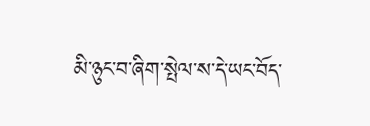མི་ཉུང་བ་ཞིག་སྤེལ་ས་དེ་ཡང་བོད་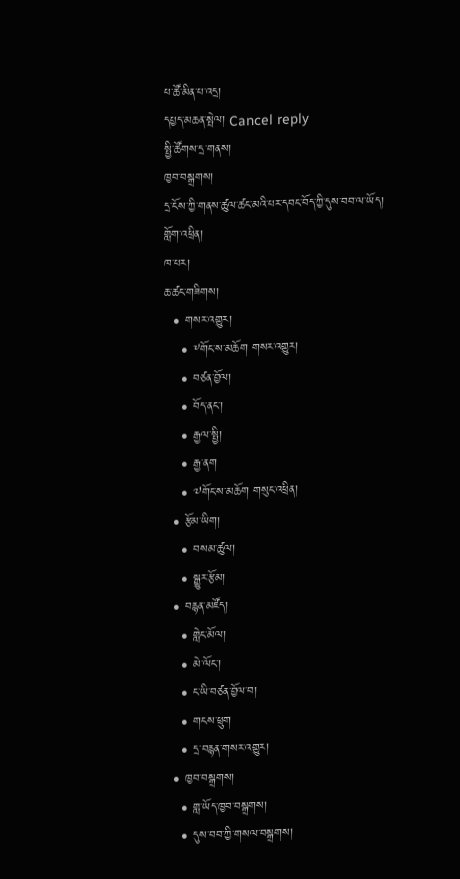པ་ཚོ་མིན་པ་འདྲ།
དཔྱད་མཆན་སྤེལ། Cancel reply
སྤྱི་ཚོགས་དྲ་གནས།
ཁྱབ་བསྒྲགས།
དྲ་ངོས་ཀྱི་གནས་ཚུལ་ཚང་མའི་པར་དབང་བོད་ཀྱི་དུས་བབ་ལ་ཡོད།
གློག་འཕྲིན།
ཁ་པར།
ཆ་ཚང་གཟིགས།
  • གསར་འགྱུར།
    • ༸གོང་ས་མཆོག གསར་འགྱུར།
    • བཙན་བྱོལ།
    • བོད་ནང་།
    • རྒྱལ་སྤྱི།
    • རྒྱ་ནག
    • ༧གོང་ས་མཆོག གསུང་འཕྲིན།
  • རྩོམ་ཡིག།
    • བསམ་ཚུལ།
    • སྒྱུར་རྩོམ།
  • བརྙན་མཛོད།
    • གླེང་མོལ།
    • མེ་ལོང་།
    • ང་ཡི་བཙན་བྱོལ་བ།
    • གངས་ཕྲུག
    • དྲ་བརྙན་གསར་འགྱུར།
  • ཁྱབ་བསྒྲགས།
    • གླ་ཡོད་ཁྱབ་བསྒྲགས།
    • དུས་བབ་ཀྱི་གསལ་བསྒྲགས།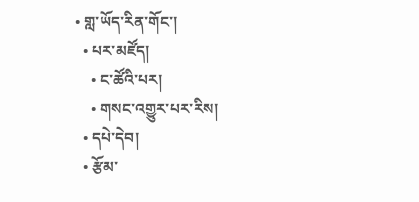• གླ་ཡོད་རིན་གོང་།
  • པར་མཛོད།
    • ང་ཚོའི་པར།
    • གསང་འགྱུར་པར་རིས།
  • དཔེ་དེབ།
  • རྩོམ་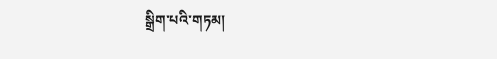སྒྲིག་པའི་གཏམ།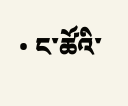• ང་ཚོའི་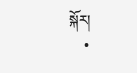སྐོར།
    •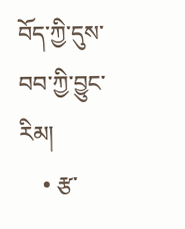བོད་ཀྱི་དུས་བབ་ཀྱི་བྱུང་རིམ།
    • རྩ་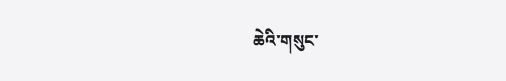ཆེའི་གསུང་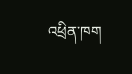འཕྲིན་ཁག